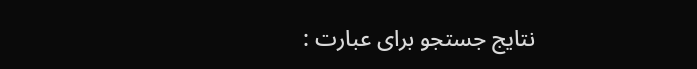نتایج جستجو برای عبارت :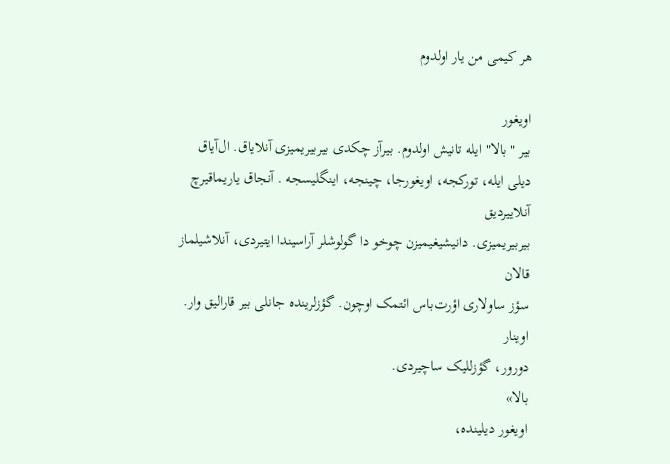هر کیمی من یار اولدوم

اویغور
بیر "بالا" ایله تانیش اولدوم. بیرآز چکدی بیربیریمیزی آنلایاق. ال‌آیاق
دیلی ایله، تورکجه، اویغورجا، چینجه، اینگلیسجه . آنجاق ياریماقیرچ آنلاییردیق
بیربیریمیزی. دانیشیغیمیزن چوخو دا گولوشلر آراسیندا ایتیردی، آنلاشیلماز قالان
سؤز ساولاری اؤرت‌باس ائتمک اوچون. گؤزلرینده جانلی بیر قارالیق وار. اوینار
دورور، گؤزللیک ساچیردی.
بالا»
اویغور دیلینده،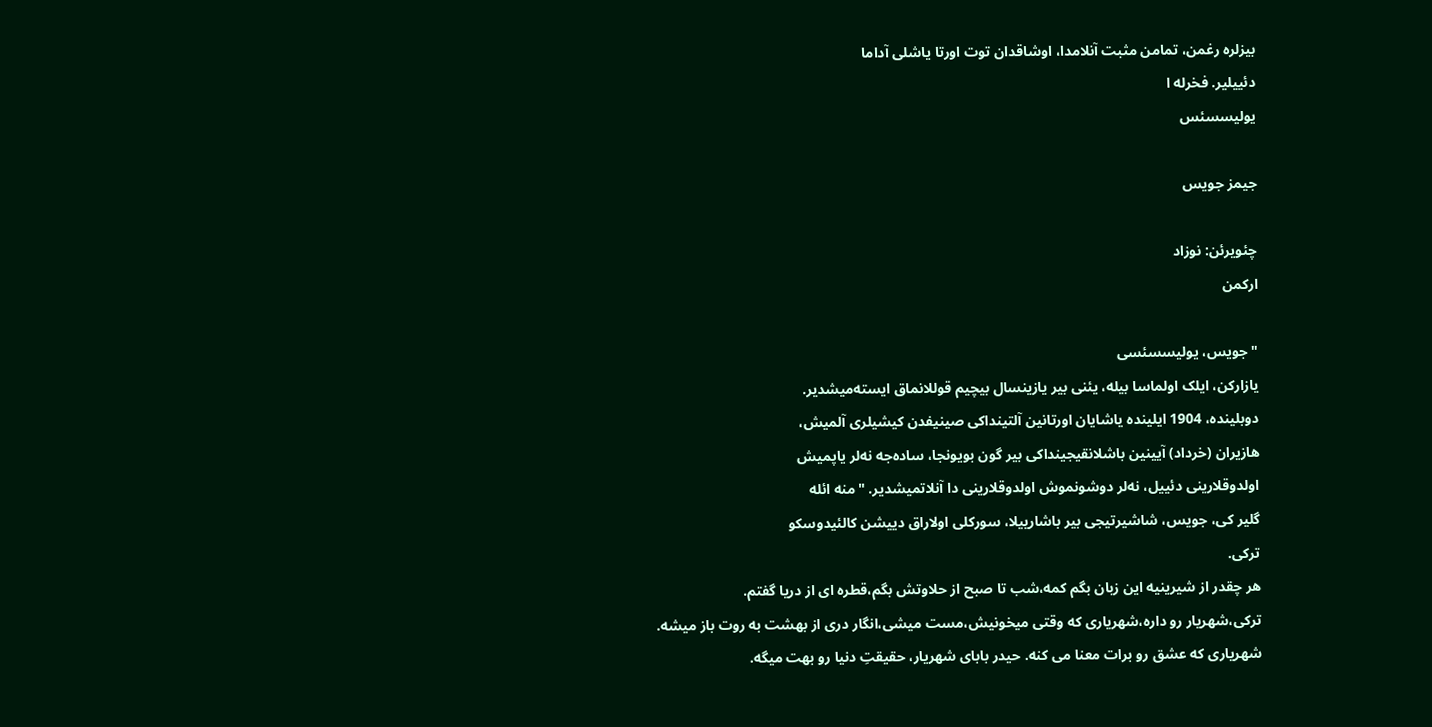بیزلره رغمن، تمامن مثبت آنلامدا، اوشاقدان توت اورتا یاشلی آداما
دئییلیر. فخرله ا
یولیسسئس

جیمز جویس

چئویرئن: نوزاد
ارکمن

"جویس، یولیسسئسی
یازارکن، ایلک اولماسا بیله، یئنی بیر یازینسال بیچیم قوللانماق ایسته‌میشدیر.
دوبلینده، 1904 ایلینده یاشایان اورتانین آلتینداکی صینیفدن کیشیلری آلمیش،
هازیران (خرداد) آیینین باشلانقیجینداکی بیر گون بویونجا، ساده‌جه نه‌لر یاپمیش
اولدوقلارینی دئییل، نه‌لر دوشونموش اولدوقلارینی دا آنلاتمیشدیر. "منه ائله
گلیر کی، جویس، شاشیرتیجی بیر باشارییلا، سورکلی اولاراق دییشن کالئیدوسکو
ترکی.
هر چقدر از شیرینیه این زبان بگم کمه،شب تا صبح از حلاوتش بگم،قطره ای از دریا گفتم.
ترکی،شهريار رو داره،شهرياری که وقتی میخونیش،مست میشی،انگار دری از بهشت به روت باز میشه.
شهرياری که عشق رو برات معنا می کنه. حیدر بابای شهريار، حقیقتِ دنیا رو بهت میگه.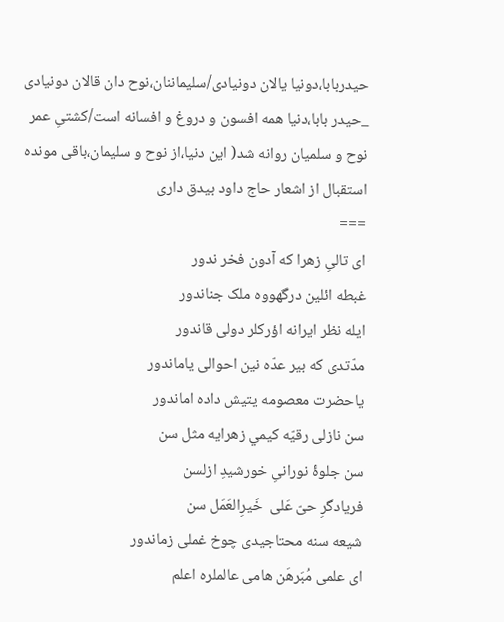حیدربابا،دونیا یالان دونیادی/سلیماننان،نوح دان قالان دونیادی
_حیدر بابا،دنیا همه افسون و دروغ و افسانه است/کشتیِ عمر نوح و سلمیان روانه شد( این دنیا،از نوح و سلیمان،باقی مونده
استقبال از اشعار حاج داود بیدق داری
===
ای تالیِ زهرا که آدون فخر ندور
غبطه ائلین درگهووه ملک جناندور
ایله نظر ایرانه اؤرکلر دولی قاندور
مدّتدی که بیر عدّه نین احوالی یاماندور
یاحضرت معصومه یتیش داده اماندور
سن نازلی رقیّه کيمي زهرایه مثل سن
سن جلوۀ نورانیِ خورشیدِ ازلسن
فریادگرِ حیّ عَلی  خَیرِالعَمَل سن
شیعه سنه محتاجیدی چوخ غملی زماندور
ای علمی مُبَرهَن هامی عالملره اعلم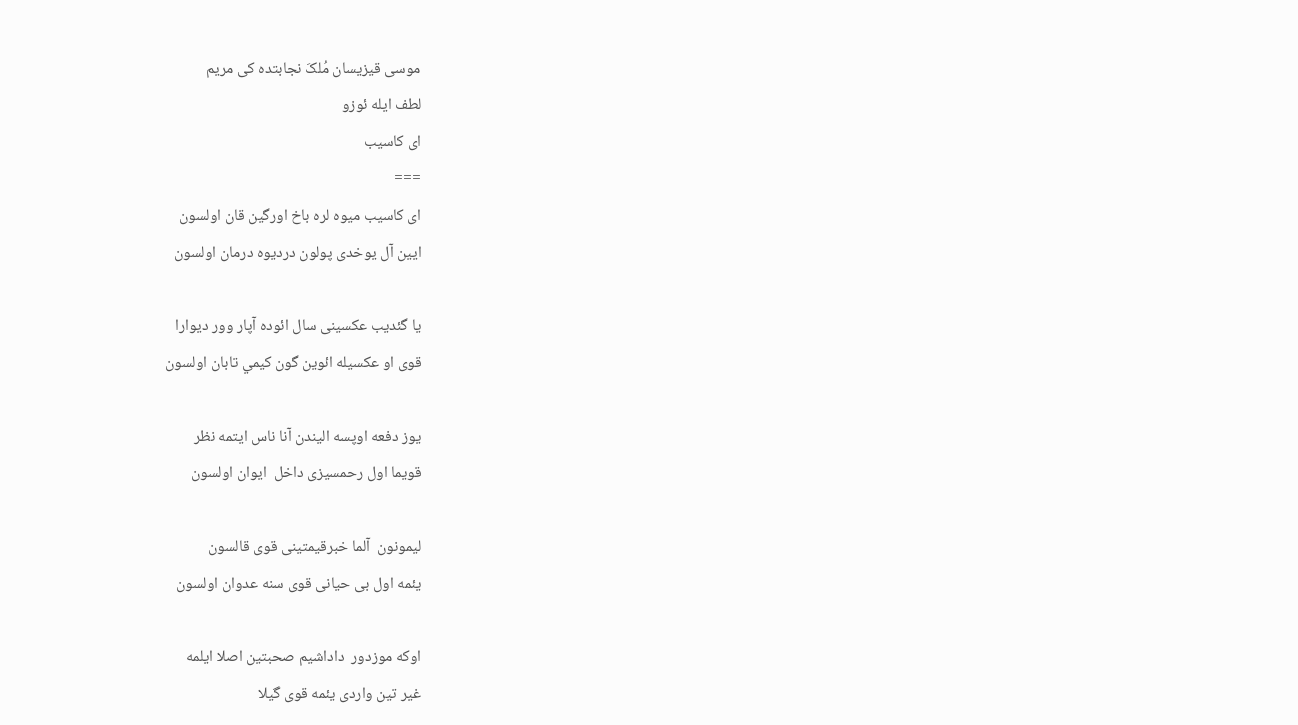موسی قیزیسان مُلکَ نجابتده کی مریم
لطف ایله ئوزو
ای کاسیب
===
ای کاسیب میوه لره باخ اورگین قان اولسون
ایین آل یوخدی پولون دردیوه درمان اولسون

یا گئدیب عکسینی سال ائوده آپار وور دیوارا
قوی او عکسیله ائوین گون کيمي تابان اولسون

یوز دفعه اوپسه الیندن آنا ناس ایتمه نظر
قویما اول رحمسیزی داخل  ایوان اولسون

لیمونون  آلما خبرقیمتینی قوی قالسون
یئمه اول بی حیانی قوی سنه عدوان اولسون

اوکه موزدور  داداشیم صحبتین اصلا ایلمه
غیر تین واردی یئمه قوی گیلا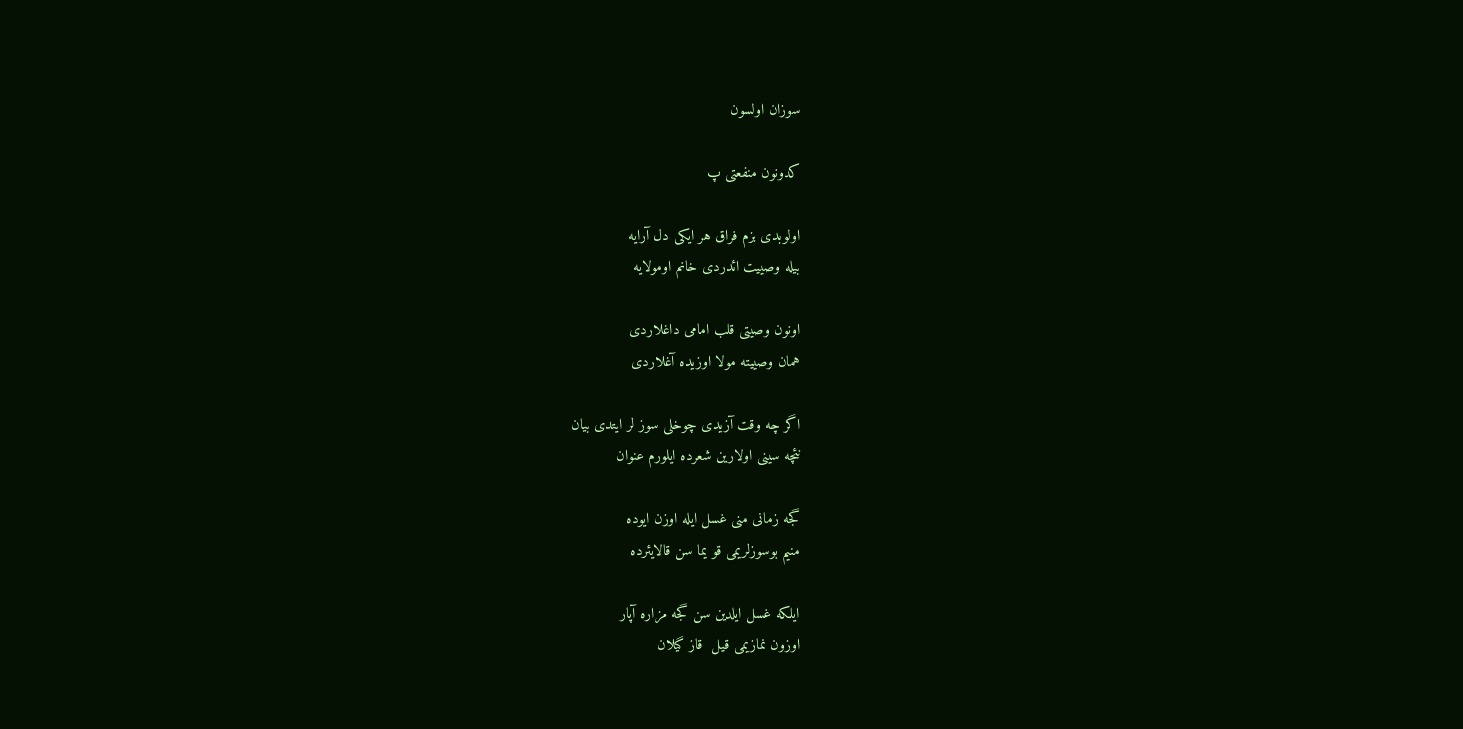سوزان اولسون

کدونون منفعتی پ

اولوبدی بزم فراق هر ایکی دل آرایه
بیله وصییت ائدردی خانم اومولایه

اونون وصیتی قلب امامی داغلاردی
همان وصییته مولا اوزیده آغلاردی

اگر چه وقت آزیدی چوخلی سوز لر ایتدی بیان
نئچه سینی اولارین شعرده ایلورم عنوان

گجه زمانی منی غسل ایله اوزن ایوده
منیم بوسوزلریمی قو یما سن قالایئرده

ایلکه غسل ایلدین سن گجه مزاره آپار
اوزون نمازیمی قیل  قاز گیلان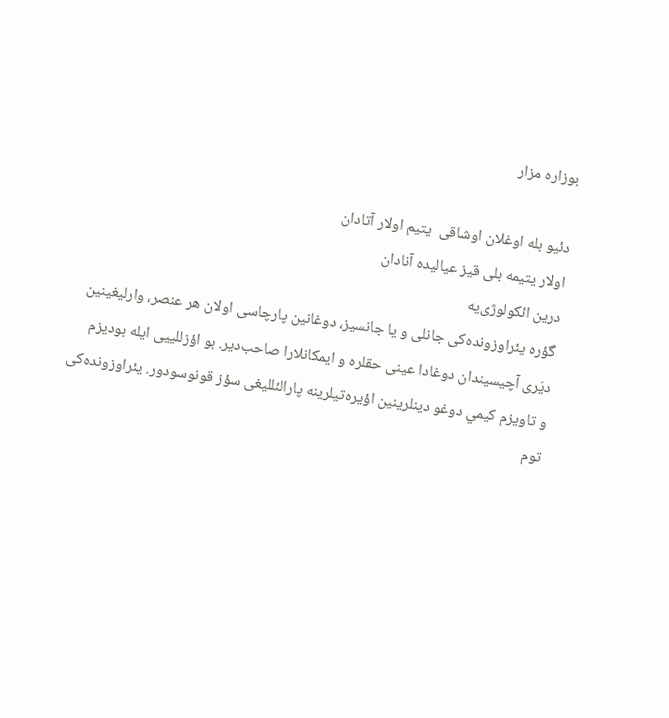بوزاره مزار

دئیو بله اوغلان اوشاقی  یتیم اولار آتادان
اولار یتیمه بلی قیز عیالیده آنادان
درین ائکولوژی‌یه
گؤره یئراوزونده‌کی جانلی و یا جانسیز، دوغانین پارچاسی اولان هر عنصر، وارلیغینین
دیَری آچیسیندان دوغادا عینی حقلره و ایمکانلارا صاحب‌دیر. بو اؤزللییی ایله بودیزم
و تاویزم کيمي دوغو دینلرینین اؤیره‌تیلرینه پارالئللیغی سؤز قونوسودور. یئراوزونده‌کی
توم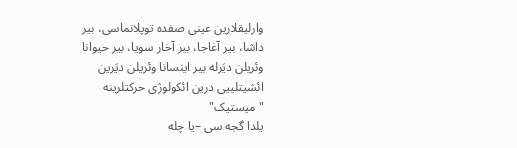وارلیقلارین عینی صفده توپلانماسی، بیر داشا، بیر آغاجا، بیر آخار سویا، بیر حیوانا
وئریلن دیَرله بیر اینسانا وئریلن دیَرین ائشیتلییی درین ائکولوژی حرکتلرینه "میستیک"
یلدا گجه سی –یا چله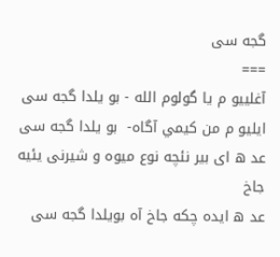گجه سی
===
آغلییو م یا گولوم الله - بو یلدا گجه سی
ایلیو م من کيمي آگاه-  بو یلدا گجه سی
عد ه ای بیر نئچه نوع میوه و شیرنی یئیه جاخ
عد ه ایده چکه جاخ آه بویلدا گجه سی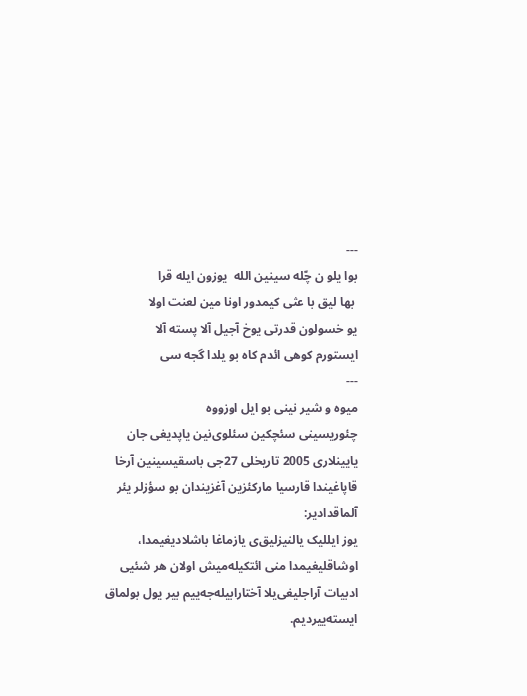---
بوا یلو ن چّله سینین الله  یوزون ایله قرا
 بها لیق با عثی کیمدور اونا مین لعنت اولا
یو خسولون قدرتی یوخ آجیل آلا پسته آلا
ایستورم کوهی ائدم کاه بو یلدا گجه سی
---
میوه و شیر نینی بو ایل اوزووه
چئوریسینی سئچکین سئلوی‌نین یاپدیغی جان یایینلاری 2005 تاریخلی 27جی باسقیسینین آرخا قاپاغیندا قارسیا مارکئزین آغزیندان بو سؤزلر یئر آلماقدادیر:
یوز ایللیک یالنیزلیق‌ی یازماغا باشلادیغیمدا، اوشاقلیغیمدا منی ائتکیله‌میش اولان هر شئیی ادبیات آراجلیغی‌یلا آختارابیله‌جه‌ییم بیر یول بولماق ایسته‌ییردیم.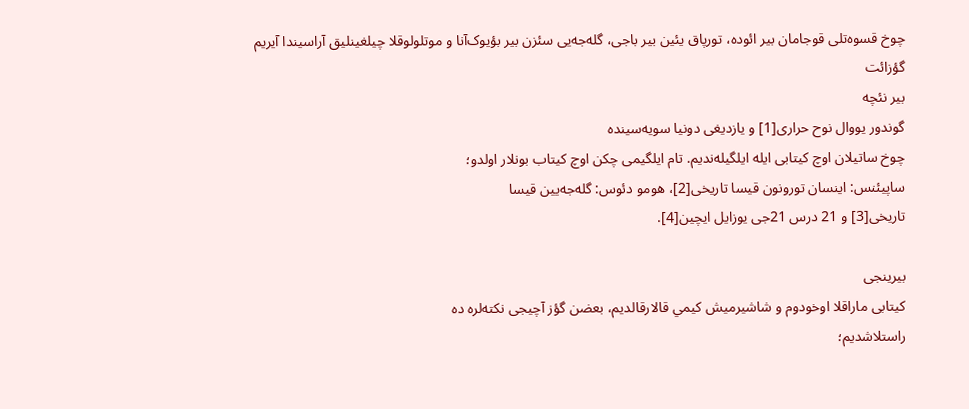چوخ قسوه‌تلی قوجامان بیر ائوده، تورپاق یئین بیر باجی، گله‌جه‌یی سئزن بیر بؤیوک‌آنا و موتلولوقلا چیلغینلیق آراسیندا آیریم گؤزائت
بیر نئچه
گوندور یووال نوح حراری[1] و یازدیغی دونیا سویه‌سینده
چوخ ساتیلان اوچ کیتابی ایله ایلگیله‌ندیم. تام ایلگیمی چکن اوچ کیتاب بونلار اولدو؛
ساپیئنس: اینسان تورونون قیسا تاریخی[2]، هومو دئوس: گله‌جه‌یین قیسا
تاریخی[3] و 21 درس 21جی یوزایل ایچین[4].

بیرینجی
کیتابی ماراقلا اوخودوم و شاشیرمیش کيمي قالارقالدیم، بعضن گؤز آچیجی نکته‌لره ده
راستلاشدیم؛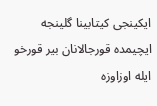ایکینجی کیتابینا گلینجه ایچیمده قورجالانان بیر قورخو ایله اوزاوزه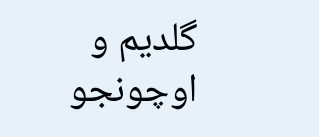گلدیم و اوچونجو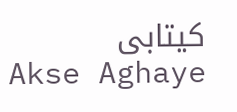کیتابی
Akse Aghaye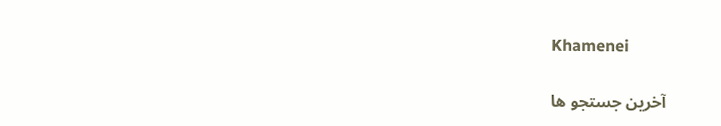Khamenei

آخرین جستجو ها